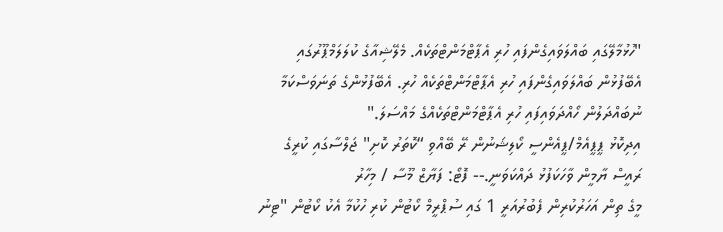"ހުޅުމާލޭގައި ބައްލަވައިގެންފައި ހުރި އެޕާޓްމަންޓްތަކެއް. މެލޭޝިއާގެ ކުލަލަމްޕޫރުގައި އެބޭފުޅުން ބައްލަވައިގެންފައި ހުރި އެޕާޓްމަންޓްތަކެއް ހުރި. އެބޭފުޅުންގެ ތަނަވަސްކަމާ ނުބައްދަލުން ހޯއްދަވައިފައި ހުރި އެޕާޓްމަންޓްތަކެއްގެ މައްސަލަ."
އިދިކޮޅު ޕީޕީއެމް/ޕީއެންސީ ކޯލިޝަނުން ރޭ ބޭއްވި “ކޮތަރު ކޮށި" ޖަލްސާގައި ކުރީގެ ރައީސް ޔާމީން ވާހަކަފުޅު ދައްކަވަނީ.-- ފޮޓޯ: ފަޔާޒް މޫސާ / މިހާރު
މީގެ ތިން އަހަރުކުރިން ފެބުރުއަރީ 1 ގައި ސުޕްރީމް ކޯޓުން ކުރި ހުކުމާ އެކު ކޯޓުން "ޓިނު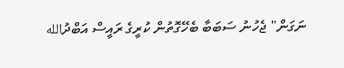ނަގަން" ޖެހުނު ސަބަބާ ބެހޭގޮތުން ކުރީގެ ރައީސް އަބްދުالله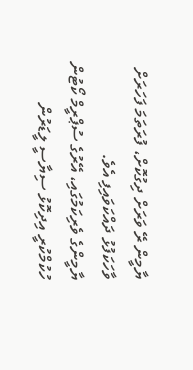ޔާމީން ރޭ ވަރަށް ދިގުކޮށް، ފުރަތަމަ ފަހަރަށް ވާހަކަފުޅު ދައްކަވައިފި އެވެ.
ޔާމީންގެ ވެރިކަމުގައި، އޭރުގެ ސުޕްރީމް ކޯޓުން ހުކުމްކުރީ އިދިކޮޅު ސިޔާސީ ލީޑަރުން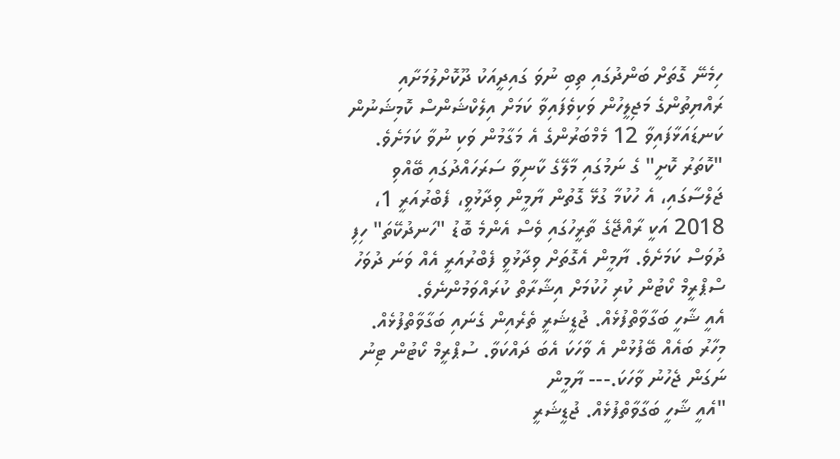ހިމެނޭ ގޮތަށް ބަންދުގައި ތިބި ނުވަ ގައިދީއަކު ދޫކޮށްލުމަށާއި ރައްޔިތުންގެ މަޖިލީހުން ވަކިވެފައިވާ ކަމަށް އިލެކްޝަންސް ކޮމިޝަނުން ކަނޑައަޅާފައިވާ 12 މެމްބަރުންގެ އެ މަގާމުން ވަކި ނުވާ ކަމަށެވެ.
"ކޮތަރު ކޮށީ" ގެ ނަމުގައި މާލޭގެ ކާނިވާ ސަރަހައްދުގައި ބޭއްވި ޖަލްސާގައި، އެ ހުކުމާ ގުޅޭ ގޮތުން ޔާމީން ވިދާޅުވީ، ފެބްރުއަރީ 1، 2018 އަކީ ރާއްޖޭގެ ތާރީހުގައި ވެސް އެންމެ ބޮޑު "ހަނދުކޭތަ" ހިފި ދުވަސް ކަމަށެވެ. ޔާމީން އެގޮތަށް ވިދާޅުވީ ފެބްރުއަރީ އެއް ވަނަ ދުވަހު ސްޕްރީމް ކޯޓުން ކުރި ހުކުމަށް އިޝާރާތް ކުރައްވަމުންނެވެ.
އެއީ ޝާހީ ބަގާވާތްފުޅެއް. ޖުޑީޝަރީ ތެރެއިން ގެނައި ބަގާވާތްފުޅެއް. މިހާރު ބައެއް ބޭފުޅުން އެ ވާހަކަ އެބަ ދައްކަވާ. ސުޕްރީމް ކޯޓުން ޓިނު ނަގަން ޖެހުނު ވާހަކަ.--- ޔާމީން
"އެއީ ޝާހީ ބަގާވާތްފުޅެއް. ޖުޑީޝަރީ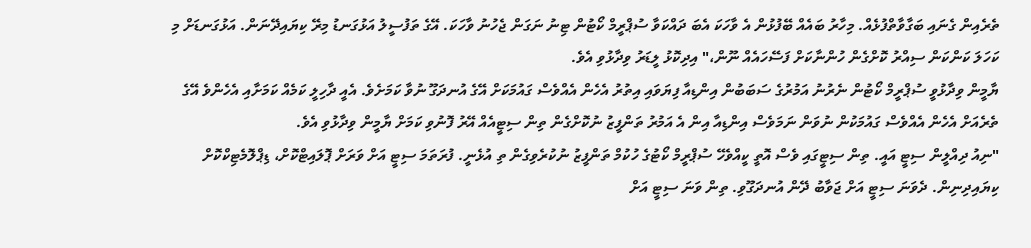ތެރެއިން ގެނައި ބަގާވާތްފުޅެއް. މިހާރު ބައެއް ބޭފުޅުން އެ ވާހަކަ އެބަ ދައްކަވާ ސުޕްރީމް ކޯޓުން ޓިނު ނަގަން ޖެހުނު ވާހަކަ. އޭގެ ތަފުސީލު އަޅުގަނޑު މިރޭ ކިޔައިދޭނަން. އަޅުގަނޑަށް މި ކަހަލަ ކަންކަން ސިއްރު ކޮށްގެން ހުންނާކަށް ފަސޭހައެއް ނޫން،" އިދިކޮޅު ލީޑަރު ވިދާޅުވި އެވެ.
ޔާމީން ވިދާޅުވީ ސުޕްރީމް ކޯޓުން ނެރުނު އަމުރުގެ ސަބަބުން އިންޑިއާ ފިޔަވައި އިތުރު އެހެން އެއްވެސް ގައުމަކަށް އޭގެ އުނދަގޫ ނުވާ ކަމަށެވެ. އެއީ ދާހިލީ ކަމެއް ކަމަށާއި އެހެންވެ އޭގެ ތެރެއަށް އެހެން އެއްވެސް ގައުމަކުން ނުވަން ނަމަވެސް އިންޑިއާ އިން އެ އަމުރު ތަންފީޒު ނުކޮށްގެން ތިން ސިޓީއެއް އޭރު ފޮނުވި ކަމަށް ޔާމީން ވިދާޅުވި އެވެ.
"ނިއު ދިއްލީން ސިޓީ އައީ. ތިން ސިޓީގައި ވެސް އޮތީ ކީއްވެހޭ ސުޕްރީމް ކޯޓުގެ ހުކުމް ތަންފީޒު ނުކުރެވިގެން ތި އުޅެނީ. ފުރަތަމަ ސިޓީ އަށް ވަރަށް ޕޮލައިޓްކޮށް، ޑިޕްލޮމެޓިކްކޮށް ކިޔައިދިނިން. ދެވަނަ ސިޓީ އަށް ޖަވާބު ދޭން އުނދަގޫވި. ތިން ވަނަ ސިޓީ އަށް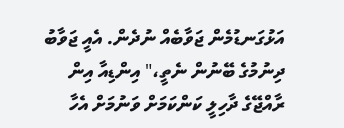އަޅުގަނޑުމެން ޖަވާބެއް ނުދެން. އެއީ ޖަވާބު ދިނުމުގެ ބޭނުން ނެތީ،" އިންޑިއާ އިން ރާއްޖޭގެ ދާހިލީ ކަންކަމަށް ވަނުމަށް އެހާ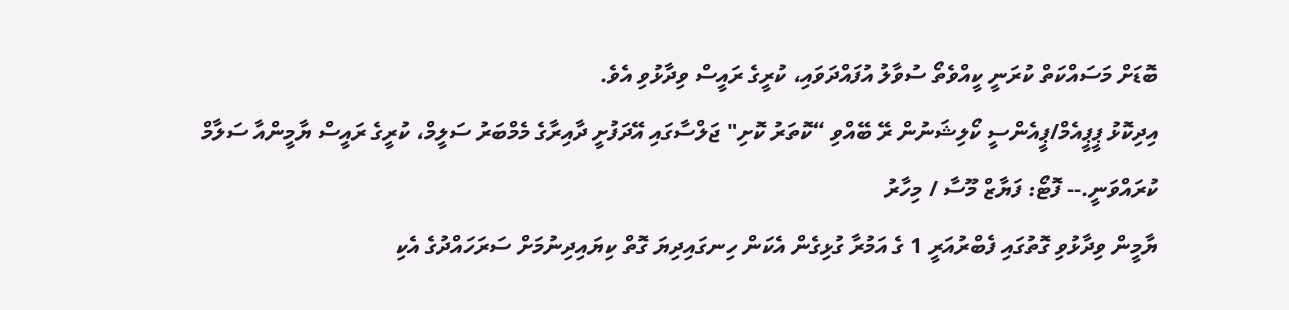ބޮޑަށް މަސައްކަތް ކުރަނީ ކީއްވެތޯ ސުވާލު އުފައްދަވައި، ކުރީގެ ރައީސް ވިދާޅުވި އެވެ.
އިދިކޮޅު ޕީޕީއެމް/ޕީއެންސީ ކޯލިޝަނުން ރޭ ބޭއްވި “ކޮތަރު ކޮށި" ޖަލްސާގައި އޭދަފުށީ ދާއިރާގެ މެމްބަރު ސަލީމް، ކުރީގެ ރައީސް ޔާމީންއާ ސަލާމް ކުރައްވަނީ.-- ފޮޓޯ: ފަޔާޒް މޫސާ / މިހާރު
ޔާމީން ވިދާޅުވި ގޮތުގައި ފެބްރުއަރީ 1 ގެ އަމުރާ ގުޅިގެން އެކަން ހިނގައިދިޔަ ގޮތް ކިޔައިދިނުމަށް ސަރަހައްދުގެ އެކި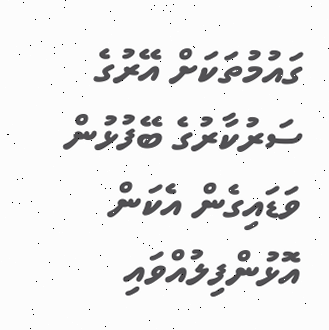ގައުމުތަކަށް އޭރުގެ ސަރުކާރުގެ ބޭފުޅުން ވަޑައިގެން އެކަން އޮޅުންފިލުއްވައި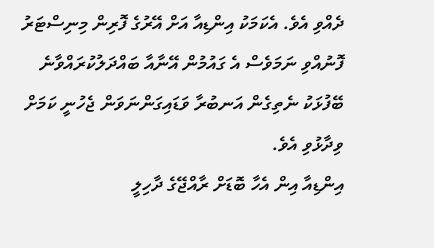ދެއްވި އެވެ. އެކަމަކު އިންޑިއާ އަށް އޭރުގެ ފޮރިން މިނިސްޓަރު ފޮނުއްވި ނަމަވެސް އެ ގައުމުން އޭނާއާ ބައްދަލުކުރައްވާނެ ބޭފުޅަކު ނެތިގެން އަނބުރާ ވަޑައިގަންނަވަން ޖެހުނީ ކަމަށް ވިދާޅުވި އެވެ.
އިންޑިއާ އިން އެހާ ބޮޑަށް ރާއްޖޭގެ ދާހިލީ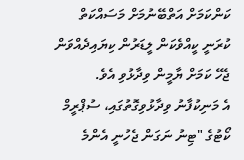ކަންކަމަށް އަތްބޭނުމަށް މަސައްކަތް ކުރަނީ ކީއްވެކަން ލީޑަރުން ކިޔައިދެއްވަން ޖެހޭ ކަމަށް ޔާމީން ވިދާޅުވި އެވެ.
އެ މަނިކުފާނު ވިދާޅުވިގޮތުގައި، ސުޕްރީމް ކޯޓުގެ "ޓިނު ނަގަން ޖެހުނީ އެންމެ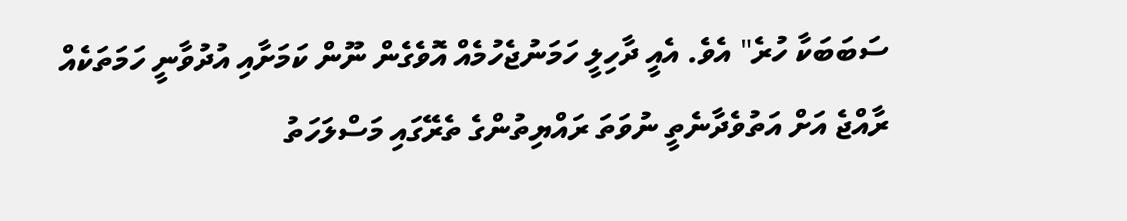ސަބަބަކާ ހުރެ" އެވެ. އެއީ ދާހިލީ ހަމަނުޖެހުމެއް އޮވެގެން ނޫން ކަމަށާއި އުދުވާނީ ހަމަތަކެއް ރާއްޖެ އަށް އަތުވެދާނެތީ ނުވަތަ ރައްޔިތުންގެ ތެރޭގައި މަސްލަހަތު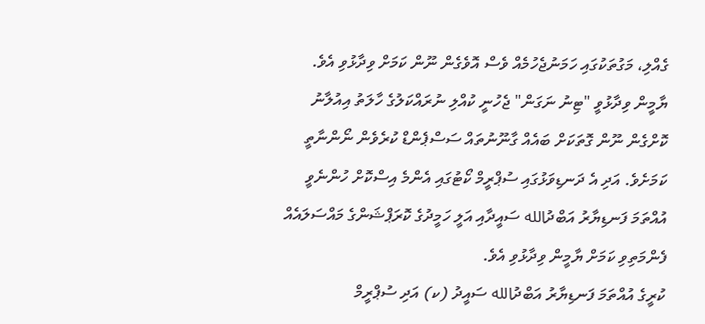ގެއްލި، މަގުތަކުގައި ހަމަނުޖެހުމެއް ވެސް އޮވެގެން ނޫން ކަމަށް ވިދާޅުވި އެވެ.
ޔާމީން ވިދާޅުވީ "ޓިނު ނަގަން" ޖެހުނީ ކުއްލި ނުރައްކަލުގެ ހާލަތު އިއުލާނު ކޮށްގެން ނޫން ގޮތަކަށް ބައެއް ގާނޫނުތައް ސަސްޕެންޑް ކުރެވެން ނޯންނާތީ ކަމަށެވެ. އަދި އެ ދަނޑިވަޅުގައި ސުޕްރީމް ކޯޓުގައި އެންމެ އިސްކޮށް ހުންނެވީ އުއްތަމަ ފަނޑިޔާރު އަބްދުالله ސައީދާއި އަލީ ހަމީދުގެ ކޮރަޕްޝަންގެ މައްސަލައެއް ފެންމަތިވި ކަމަށް ޔާމީން ވިދާޅުވި އެވެ.
ކުރީގެ އުއްތަމަ ފަނޑިޔާރު އަބްދުالله ސައީދު (ކ) އަދި ސުޕްރީމް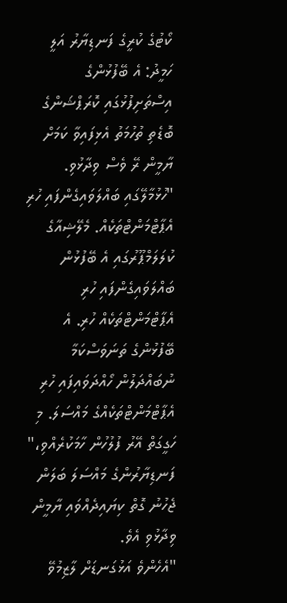ކޯޓުގެ ކުރީގެ ފަނޑިޔާރު އަލީ ހަމީދު: އެ ބޭފުޅުންގެ އިސްތަށިފުޅުގައި ކޮރަޕްޝަންގެ ބޮޑެތި ތުހުމަތު އެޅިފައިވާ ކަމަށް ޔާމީން ރޭ ވެސް ވިދާޅުވި.
"ހުޅުމާލޭގައި ބައްލަވައިގެންފައި ހުރި އެޕާޓްމަންޓްތަކެއް. މެލޭޝިއާގެ ކުލަލަމްޕޫރުގައި އެ ބޭފުޅުން ބައްލަވައިގެންފައި ހުރި އެޕާޓްމަންޓްތަކެއް ހުރި. އެ ބޭފުޅުންގެ ތަނަވަސްކަމާ ނުބައްދަލުން ހޯއްދަވައިފައި ހުރި އެޕާޓްމަންޓްތަކެއްގެ މައްސަލަ. މި ހަގީގަތް އޭރު ފުލުހުން ހާމަކުރެއްވި،" ފަނޑިޔާރުންގެ މައްސަލަ ބަލަން ޖެހުނު ގޮތް ކިޔައިދެއްވައި ޔާމީން ވިދާޅުވި އެވެ.
"އެހެންވެ އަޅުގަނޑަށް ލާޒިމުވޭ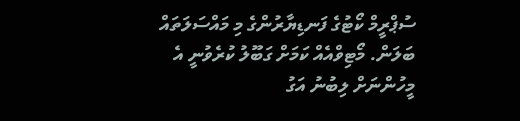ސުޕްރީމް ކޯޓުގެ ފަނޑިޔާރުންގެ މި މައްސަލަތައް ބަލަން. މޯޓިވްއެއް ކަމަށް ގަބޫލު ކުރެވުނީ އެ މީހުންނަށް ލިބުނު އަގު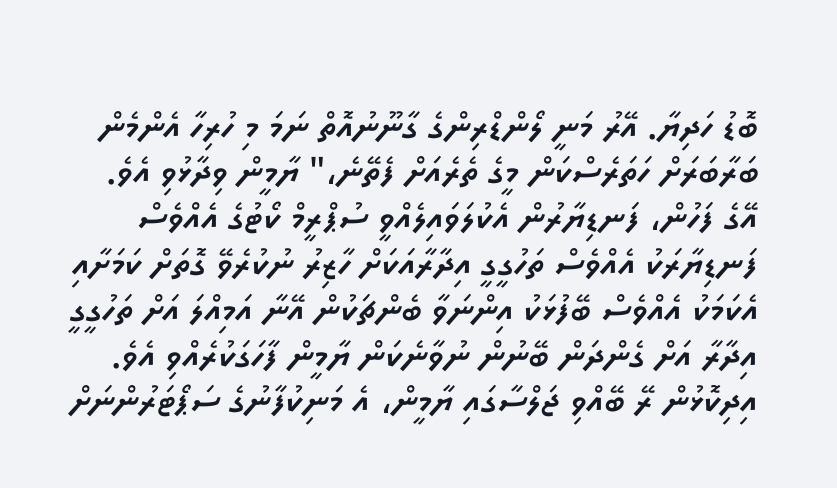ބޮޑު ހަދިޔާ. އޭރު މަނީ ލޯންޑްރިންގެ ގާނޫނުއޮތް ނަމަ މި ހުރިހާ އެންމެން ބަރާބަރަށް ހަތަރެސްކަން މީގެ ތެރެއަށް ފެތޭނެ،" ޔާމީން ވިދާޅުވި އެވެ.
އޭގެ ފަހުން، ފަނޑިޔާރުން އެކުލަވައިލެއްވީ ސުޕްރީމް ކޯޓުގެ އެއްވެސް ފަނޑިޔާރަކު އެއްވެސް ތަހުގީގީ އިދާރާއަކަށް ހާޒިރު ނުކުރެވޭ ގޮތަށް ކަމަށާއި އެކަމަކު އެއްވެސް ބޭފުޅަކު އިންނަވާ ބެންޗަކުން އޭނާ އަމިއްލަ އަށް ތަހުގީގީ އިދާރާ އަށް ގެންދަން ބޭނުން ނުވާނެކަން ޔާމީން ފާހަގަކުރެއްވި އެވެ.
އިދިކޮޅުން ރޭ ބޭއްވި ޖަލްސާގައި ޔާމީން، އެ މަނިކުފާނުގެ ސަޕޯޓަރުންނަށް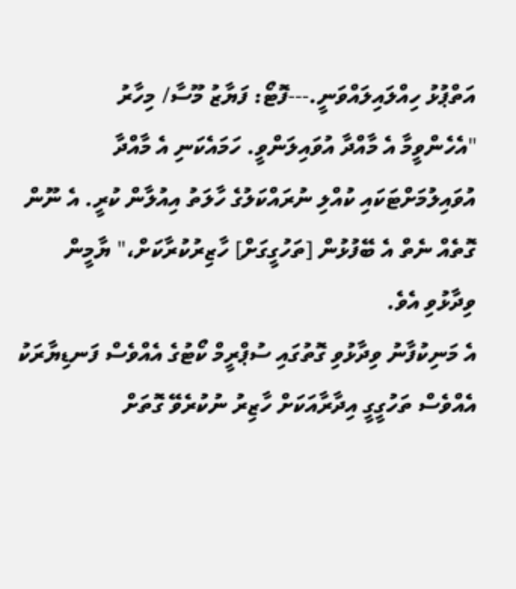އަތްޕުޅު ހިއްލައިލައްވަނީ.---ފޮޓޯ: ފަޔާޒު މޫސާ/ މިހާރު
"އެހެންވީމާ އެ މާއްދާ އުވައިލަންވީ. ހަމައެކަނި އެ މާއްދާ އުވައިލުމަށްޓަކައި ކުއްލި ނުރައްކަލުގެ ހާލަތު އިއުލާން ކުރީ. އެ ނޫން ގޮތެއް ނެތް އެ ބޭފުޅުން [ތަހުގީގަށް] ހާޒިރުކުރާކަށް،" ޔާމީން ވިދާޅުވި އެވެ.
އެ މަނިކުފާނު ވިދާޅުވި ގޮތުގައި ސުޕްރީމް ކޯޓުގެ އެއްވެސް ފަނޑިޔާރަކު އެއްވެސް ތަހުގީގީ އިދާރާއަކަށް ހާޒިރު ނުކުރެވޭ ގޮތަށް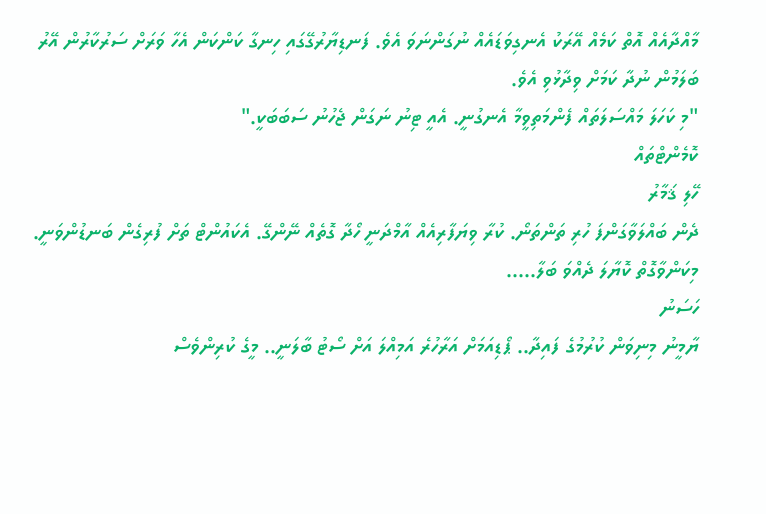މާއްދާއެއް އޮތް ކަމެއް އޭރަކު އެނގިވަޑައެއް ނުގަންނަވަ އެވެ. ފަނޑިޔާރުގޭގައި ހިނގާ ކަންކަން އެހާ ވަރަށް ސަރުކާރުން އޭރު ބަލަމުން ނުދާ ކަމަށް ވިދާޅުވި އެވެ.
"މި ކަހަލަ މައްސަލަތައް ފެންމަތިވީމާ އެނގުނީ. އެއީ ޓިނު ނަގަން ޖެހުނު ސަބަބަކީ."
ކޮމެންޓްތައް
ހޭލި ޤަމާރު
ދެން ބައްލަވާގަންފަ ހުރި ތަންތަނޯ. ކުރާ ވިޔަފާރިއެއް އާމްދަނީ ހޯދާ ގޮތެއް ނޭންގޭ. އެކައުންޓް ތަށް ފުރިގެން ބަނޑުންވަނީ. މިކަންވާގޮތް ކޮޔާލަ ދެއްވަ ބަލާ.....
ހަސަނު
ޔާމީނު މިނިވަން ކުރުމުގެ ފައިދާ.. ޕޯޑިއަމަށް އަރާހުރެ އަމިއްލަ އަށް ސޯޓު ބާލަނީ.. މީގެ ކުރިންވެސް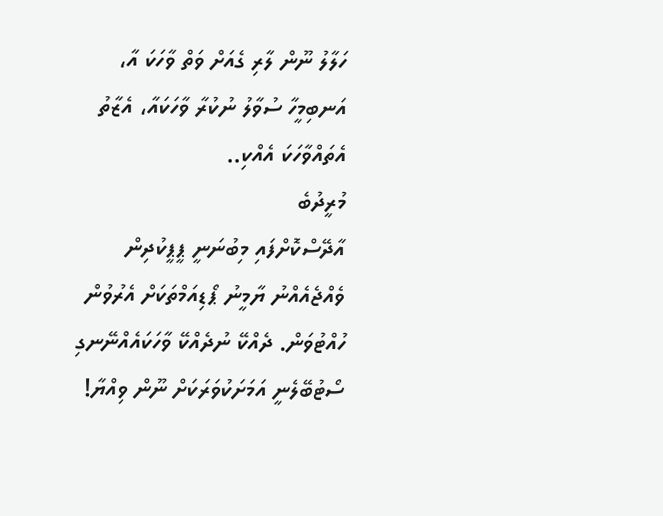ހަލާލު ނޫން ލާރި ގެއަށް ވަތް ވާހަކަ އާ، އަނބިމީހާ ސުވާލު ނުކުރާ ވާހަކައާ، އެޒާތު އެތައްވާހަކަ އެއްކި..
މުރީދުބެ
އާދޭސްކޮށްފައި މިބުނަނީ ޕީޕީކުދިން ވެއްޖެއެއްނު ޔާމީނު ޕޯޑިއަމްތަކަށް އެރުވުން ހުއްޓުވަން. ދެއްކޭ ނުދެއްކޭ ވާހަކައެއްނޭނގި ސޯޓުބޭލެނީ އަމަށަކުވަރަކަށް ނޫން ވިއްޔާ!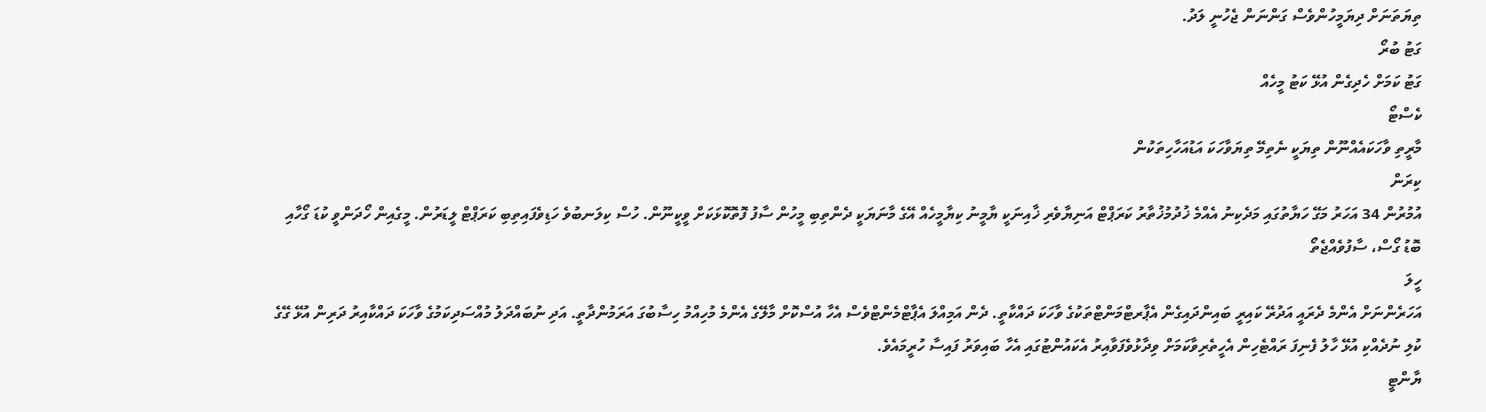ތިޔަތަނަށް ދިޔަމީހުންވެސް ގަންނަން ޖެހުނީ ލަދު.
ގަޓު ބުރޯ
ގަޓު ކަމަށް ހެދިގެން އުޅޭ ކަޓު މީހެއް
ކެސްޓޯ
މާރީތި ވާހަކައެއްނޫން ތިޔަކީ ނެތިމޭ ތިޔަވާހަކަ އަޑުއަހާހިތަކުން
ކިރަން
އުމުރުން 34 އަހަރު މަގޭ ހަޔާތުގައި މަދެކިނު އެއްމެ ޚުދުމުޚުތާރު ކަރަޕްޓް އަނިޔާވެރި ޚާއިނަކީ ޔާމީނު ކިޔާމީހެއް އޭގެ މާނަޔަކީ ދެންތިބި މީހުން ސާފު ފޮތޮކޮޅަކަށް ވީކީނޫން. ހުސް ކިލަނބުވެ ހަޑިވެފައިތިބި ކަރަޕްޓް ލީޑަރުން. މީގެއިން ހޯދަންވީ ކުޑަ ގޯހާއި ބޮޑު ގޯސް، ސާފުވެއްޖެތޯ
ހީލަ
އަހަރެންނަށް އެންމެ ދެރައީ އަދުރޭ ކައިރީ ބައިންދައިގެން އެޕާރޓްމަންޓްތަކުގެ ވާހަކަ ދައްކާތީ. ދެން އަމިއްލަ އެޕާޓްމެންޓްވެސް އެހާ އުސްކޮށް މާލޭގެ އެންމެ މުހިއްމު ހިސާބުގަ އަރަމުންދާތީ. އަދި ނުބައްދަލު މުއްސަދިކަމުގެ ވާހަކަ ދައްކާއިރު ދަރިން އުޅޭ ގޭގެ ކުލި ނުދެއްކި އުޅޭ ހާލު ފެނިފަ ރައްޓެހިން އެހީތެރިވާކަމަށް ވިދާޅުވެފަވާއިރު އެކައުންޓުގައި އެހާ ބައިވަރު ފައިސާ ހުރީމައެވެ.
ޔާންޓީ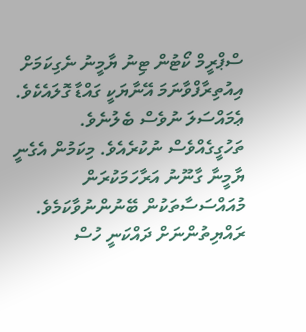ސްޕްރީމް ކޯޓުން ޓިނު ޔާމީނު ނެގިކަމަށް އިއުތިރާފްވާނަމަ އޭނާޔަކީ ގައްޑާ ގޮލައެކެވެ. ޢެމައްސަލަ ނުވެސް ބެލުނެވެ. ތަހުގީގެއްވެސް ނުކުރެއެވެ. މިކަމުން އެގެނީ ޔާމީނާ ގާނޫނު އަރާހަމަކުރަން މުއައްސަސާތަކުން ބޭނުންނުވާކަމެވެ. ރައްޔިތުންނަށް ދައްކަނީ ހުސް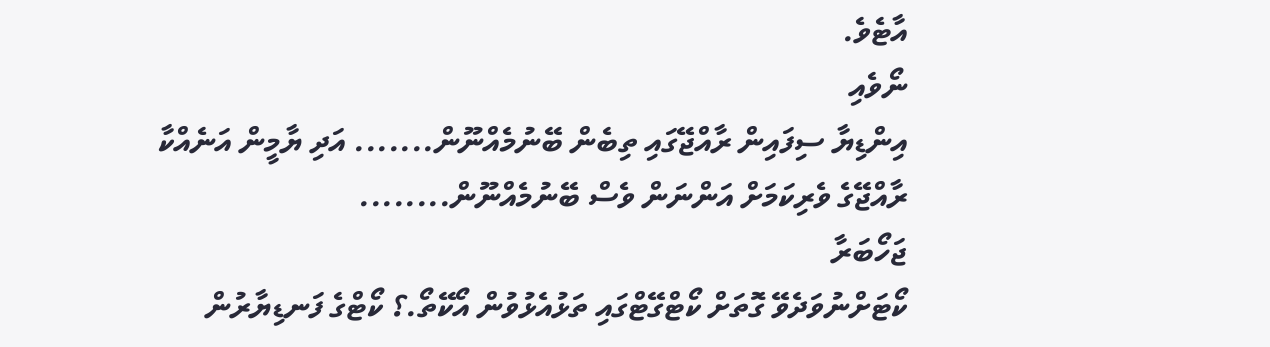އާޓެވެ.
ނޯވެއި
އިންޑިޔާ ސިފައިން ރާއްޖޭގައި ތިބެން ބޭނުމެއްނޫން....... އަދި ޔާމީން އަނެއްކާ ރާއްޖޭގެ ވެރިކަމަށް އަންނަން ވެސް ބޭނުމެއްނޫން........
ޖަހޯބަރާ
ކޯޓަށްނުވަދެވޭ ގޮތަށް ކޯޓްގޭޓްގައި ތަޅުއެޅުވުން އޯކޭތޯ.؟ ކޯޓްގެ ފަނޑިޔާރުން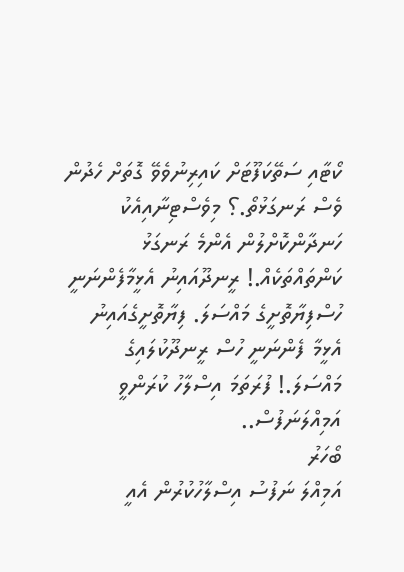ކޯޓާއި ސަތޭކަފޫޓަށް ކައިރިނުވެވޭ ގޮތަށް ހެދުން ވެސް ރަނގަޅުތޯ.؟ މިވެސްޓިނާއިއެކު ހަނދާންކޮށްލުން އެންމެ ރަނގަޅު ކަންތައްތަކެއް.! ރީނދޫއައިނު އެޅީމާފެންނަނީ ހުސްފިޔާތޮށީގެ މައްސަލަ. ފިޔާތޮށީގެއައިނު އެޅީމާ ފެންނަނީ ހުސް ރީނދޫކުލައިގެ މައްސަލަ.! ފުރަތަމަ އިސްލާހު ކުރަންވީ އަމިއްލަނަފުސް..
ބޯހަރު
އަމިއްލަ ނަފުސު އިސްލާހުކުރުން އެއީ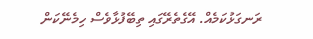ރަނގަޅުކަމެއް. އޭގެތެރޭގައި ތިބޭފުޅާވެސް ހިމެނޭކަން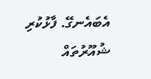އެބައެނގޭ. ފާޅުކުރި ޝުއޫރުތައް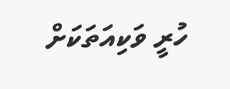ހުރީ ވަކިއަތަކަށް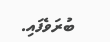ބުރަވެފައި.